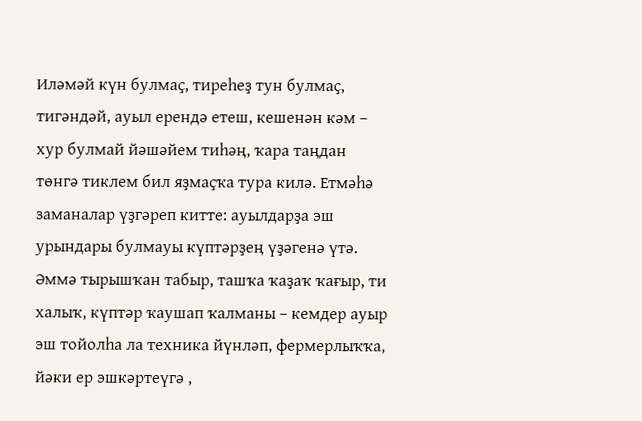Иләмәй күн булмаҫ, тиреһеҙ тун булмаҫ, тигәндәй, ауыл ерендә етеш, кешенән кәм – хур булмай йәшәйем тиһәң, ҡара таңдан төнгә тиклем бил яҙмаҫҡа тура килә. Етмәһә заманалар үҙгәреп китте: ауылдарҙа эш урындары булмауы күптәрҙең үҙәгенә үтә. Әммә тырышҡан табыр, ташҡа ҡаҙаҡ ҡағыр, ти халыҡ, күптәр ҡаушап ҡалманы – кемдер ауыр эш тойолһа ла техника йүнләп, фермерлыҡҡа, йәки ер эшкәртеүгә ,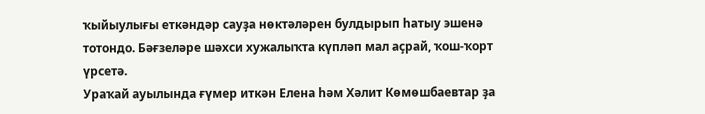ҡыйыулығы еткәндәр сауҙа нөктәләрен булдырып һатыу эшенә тотондо. Бәғзеләре шәхси хужалыҡта күпләп мал аҫрай, ҡош-ҡорт үрсетә.
Ураҡай ауылында ғүмер иткән Елена һәм Хәлит Көмөшбаевтар ҙа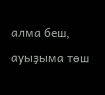алма беш, ауыҙыма төш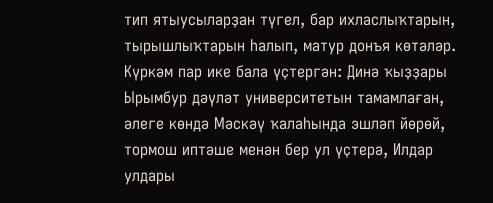тип ятыусыларҙан түгел, бар ихласлыҡтарын, тырышлыҡтарын һалып, матур донъя көтәләр.
Күркәм пар ике бала үҫтергән: Динә ҡыҙҙары Ырымбур дәүләт университетын тамамлаған, әлеге көндә Мәскәү ҡалаһында эшләп йөрөй, тормош иптәше менән бер ул үҫтерә, Илдар улдары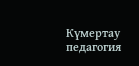Күмертау педагогия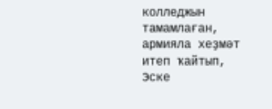колледжын тамамлаған, армияла хеҙмәт итеп ҡайтып, Эске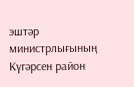эштәр министрлығының Күгәрсен район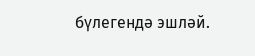бүлегендә эшләй.